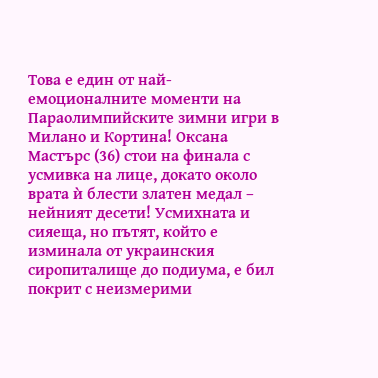Това е един от най-емоционалните моменти на Параолимпийските зимни игри в Милано и Кортина! Оксана Мастърс (36) стои на финала с усмивка на лице, докато около врата ѝ блести златен медал – нейният десети! Усмихната и сияеща, но пътят, който е изминала от украинския сиропиталище до подиума, е бил покрит с неизмерими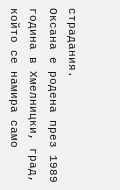страдания.
Оксана е родена през 1989 година в Хмелницки, град, който се намира само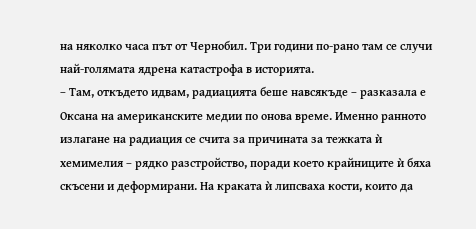на няколко часа път от Чернобил. Три години по-рано там се случи най-голямата ядрена катастрофа в историята.
– Там, откъдето идвам, радиацията беше навсякъде – разказала е Оксана на американските медии по онова време. Именно ранното излагане на радиация се счита за причината за тежката ѝ хемимелия – рядко разстройство, поради което крайниците ѝ бяха скъсени и деформирани. На краката ѝ липсваха кости, които да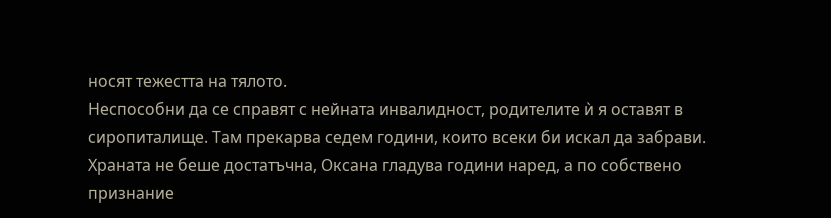носят тежестта на тялото.
Неспособни да се справят с нейната инвалидност, родителите ѝ я оставят в сиропиталище. Там прекарва седем години, които всеки би искал да забрави. Храната не беше достатъчна, Оксана гладува години наред, а по собствено признание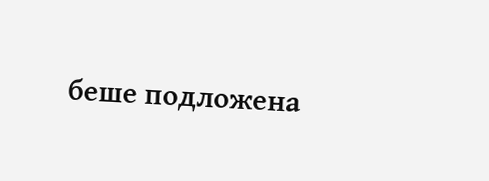беше подложена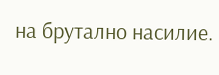на брутално насилие.